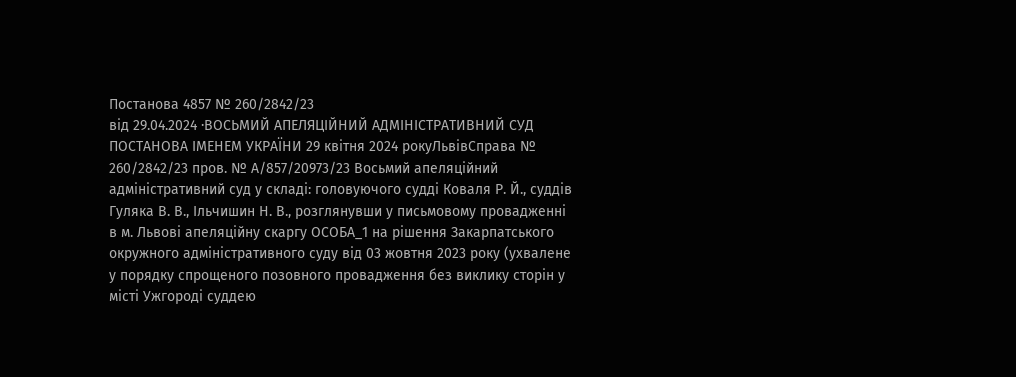Постанова 4857 № 260/2842/23
від 29.04.2024 ·ВОСЬМИЙ АПЕЛЯЦІЙНИЙ АДМІНІСТРАТИВНИЙ СУД ПОСТАНОВА ІМЕНЕМ УКРАЇНИ 29 квітня 2024 рокуЛьвівСправа № 260/2842/23 пров. № А/857/20973/23 Восьмий апеляційний адміністративний суд у складі: головуючого судді Коваля Р. Й., суддів Гуляка В. В., Ільчишин Н. В., розглянувши у письмовому провадженні в м. Львові апеляційну скаргу ОСОБА_1 на рішення Закарпатського окружного адміністративного суду від 03 жовтня 2023 року (ухвалене у порядку спрощеного позовного провадження без виклику сторін у місті Ужгороді суддею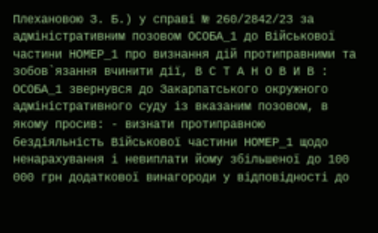Плехановою З. Б.) у справі № 260/2842/23 за адміністративним позовом ОСОБА_1 до Військової частини НОМЕР_1 про визнання дій протиправними та зобов`язання вчинити дії, В С Т А Н О В И В : ОСОБА_1 звернувся до Закарпатського окружного адміністративного суду із вказаним позовом, в якому просив: - визнати протиправною бездіяльність Військової частини НОМЕР_1 щодо ненарахування і невиплати йому збільшеної до 100 000 грн додаткової винагороди у відповідності до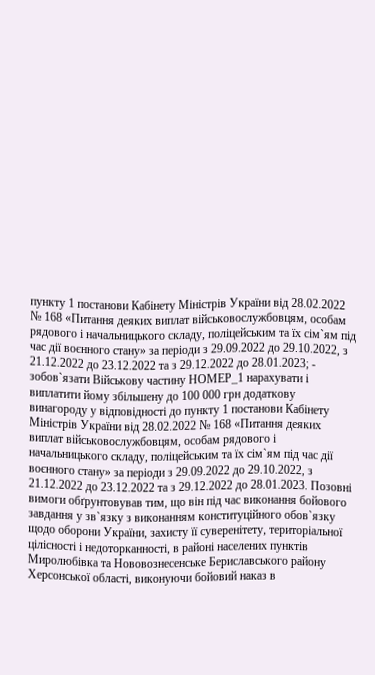пункту 1 постанови Кабінету Міністрів України від 28.02.2022 № 168 «Питання деяких виплат військовослужбовцям, особам рядового і начальницького складу, поліцейським та їх сім`ям під час дії воєнного стану» за періоди з 29.09.2022 до 29.10.2022, з 21.12.2022 до 23.12.2022 та з 29.12.2022 до 28.01.2023; - зобов`язати Військову частину НОМЕР_1 нарахувати і виплатити йому збільшену до 100 000 грн додаткову винагороду у відповідності до пункту 1 постанови Кабінету Міністрів України від 28.02.2022 № 168 «Питання деяких виплат військовослужбовцям, особам рядового і начальницького складу, поліцейським та їх сім`ям під час дії воєнного стану» за періоди з 29.09.2022 до 29.10.2022, з 21.12.2022 до 23.12.2022 та з 29.12.2022 до 28.01.2023. Позовні вимоги обґрунтовував тим, що він під час виконання бойового завдання у зв`язку з виконанням конституційного обов`язку щодо оборони України, захисту її суверенітету, територіальної цілісності і недоторканності, в районі населених пунктів Миролюбівка та Нововознесенське Бериславського району Херсонської області, виконуючи бойовий наказ в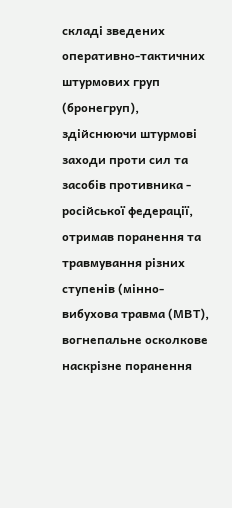складі зведених оперативно-тактичних штурмових груп (бронегруп), здійснюючи штурмові заходи проти сил та засобів противника - російської федерації, отримав поранення та травмування різних ступенів (мінно-вибухова травма (МВТ), вогнепальне осколкове наскрізне поранення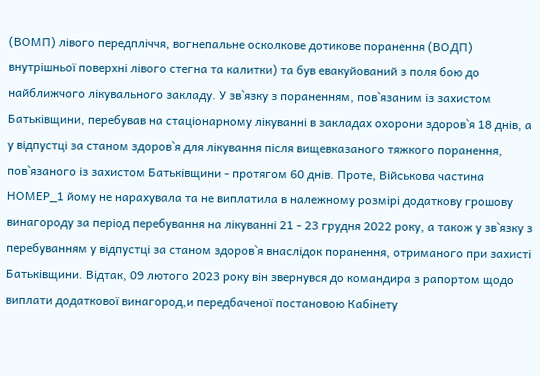(ВОМП) лівого передпліччя, вогнепальне осколкове дотикове поранення (ВОДП) внутрішньої поверхні лівого стегна та калитки) та був евакуйований з поля бою до найближчого лікувального закладу. У зв`язку з пораненням, пов`язаним із захистом Батьківщини, перебував на стаціонарному лікуванні в закладах охорони здоров`я 18 днів, а у відпустці за станом здоров`я для лікування після вищевказаного тяжкого поранення, пов`язаного із захистом Батьківщини - протягом 60 днів. Проте, Військова частина НОМЕР_1 йому не нарахувала та не виплатила в належному розмірі додаткову грошову винагороду за період перебування на лікуванні 21 - 23 грудня 2022 року, а також у зв`язку з перебуванням у відпустці за станом здоров`я внаслідок поранення, отриманого при захисті Батьківщини. Відтак, 09 лютого 2023 року він звернувся до командира з рапортом щодо виплати додаткової винагород,и передбаченої постановою Кабінету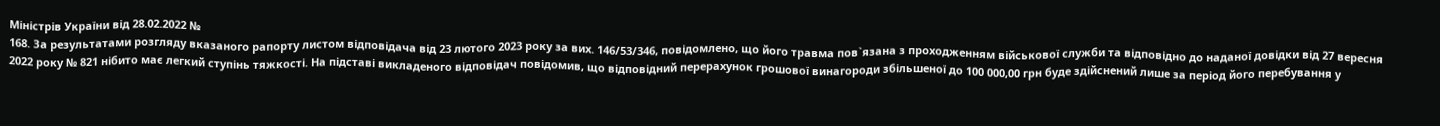Міністрів України від 28.02.2022 №
168. За результатами розгляду вказаного рапорту листом відповідача від 23 лютого 2023 року за вих. 146/53/346, повідомлено, що його травма пов`язана з проходженням військової служби та відповідно до наданої довідки від 27 вересня 2022 року № 821 нібито має легкий ступінь тяжкості. На підставі викладеного відповідач повідомив, що відповідний перерахунок грошової винагороди збільшеної до 100 000,00 грн буде здійснений лише за період його перебування у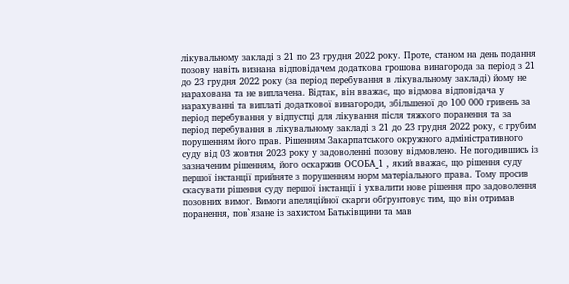лікувальному закладі з 21 по 23 грудня 2022 року. Проте, станом на день подання позову навіть визнана відповідачем додаткова грошова винагорода за період з 21 до 23 грудня 2022 року (за період перебування в лікувальному закладі) йому не нарахована та не виплачена. Відтак, він вважає, що відмова відповідача у нарахуванні та виплаті додаткової винагороди, збільшеної до 100 000 гривень за період перебування у відпустці для лікування після тяжкого поранення та за період перебування в лікувальному закладі з 21 до 23 грудня 2022 року, є грубим порушенням його прав. Рішенням Закарпатського окружного адміністративного суду від 03 жовтня 2023 року у задоволенні позову відмовлено. Не погодившись із зазначеним рішенням, його оскаржив ОСОБА_1 , який вважає, що рішення суду першої інстанції прийняте з порушенням норм матеріального права. Тому просив скасувати рішення суду першої інстанції і ухвалити нове рішення про задоволення позовних вимог. Вимоги апеляційної скарги обґрунтовує тим, що він отримав поранення, пов`язане із захистом Батьківщини та мав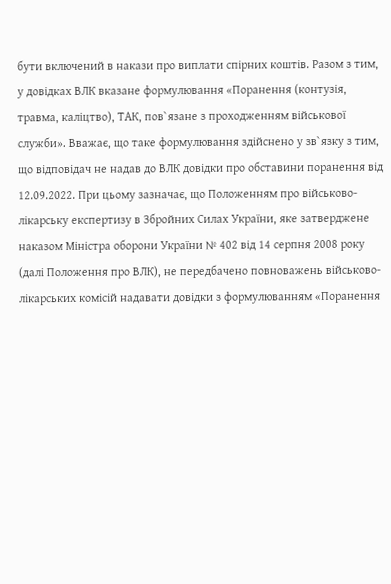бути включений в накази про виплати спірних коштів. Разом з тим, у довідках ВЛК вказане формулювання «Поранення (контузія, травма, каліцтво), ТАК, пов`язане з проходженням військової служби». Вважає, що таке формулювання здійснено у зв`язку з тим, що відповідач не надав до ВЛК довідки про обставини поранення від 12.09.2022. При цьому зазначає, що Положенням про військово-лікарську експертизу в Збройних Силах України, яке затверджене наказом Міністра оборони України № 402 від 14 серпня 2008 року (далі Положення про ВЛК), не передбачено повноважень військово-лікарських комісій надавати довідки з формулюванням «Поранення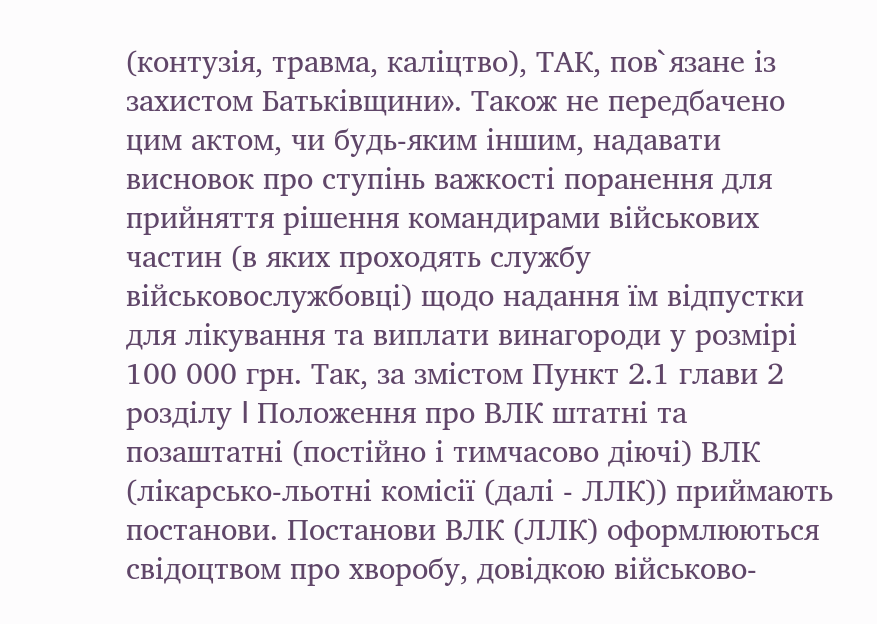(контузія, травма, каліцтво), ТАК, пов`язане із захистом Батьківщини». Також не передбачено цим актом, чи будь-яким іншим, надавати висновок про ступінь важкості поранення для прийняття рішення командирами військових частин (в яких проходять службу військовослужбовці) щодо надання їм відпустки для лікування та виплати винагороди у розмірі 100 000 грн. Так, за змістом Пункт 2.1 глави 2 розділу I Положення про ВЛК штатні та позаштатні (постійно і тимчасово діючі) ВЛК (лікарсько-льотні комісії (далі - ЛЛК)) приймають постанови. Постанови ВЛК (ЛЛК) оформлюються свідоцтвом про хворобу, довідкою військово-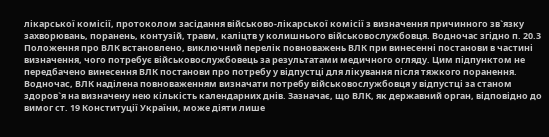лікарської комісії, протоколом засідання військово-лікарської комісії з визначення причинного зв`язку захворювань, поранень, контузій, травм, каліцтв у колишнього військовослужбовця. Водночас згідно п. 20.3 Положення про ВЛК встановлено, виключний перелік повноважень ВЛК при винесенні постанови в частині визначення, чого потребує військовослужбовець за результатами медичного огляду. Цим підпунктом не передбачено винесення ВЛК постанови про потребу у відпустці для лікування після тяжкого поранення. Водночас, ВЛК наділена повноваженням визначати потребу військовослужбовця у відпустці за станом здоров`я на визначену нею кількість календарних днів. Зазначає, що ВЛК, як державний орган, відповідно до вимог ст. 19 Конституції України, може діяти лише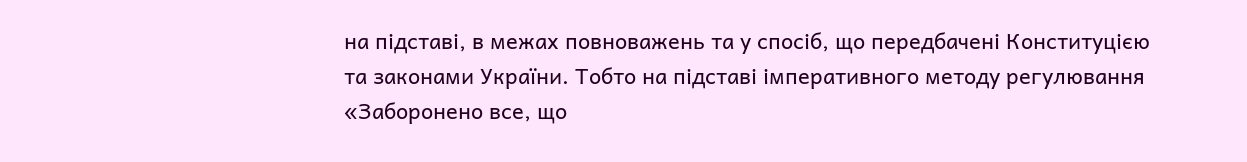на підставі, в межах повноважень та у спосіб, що передбачені Конституцією та законами України. Тобто на підставі імперативного методу регулювання «Заборонено все, що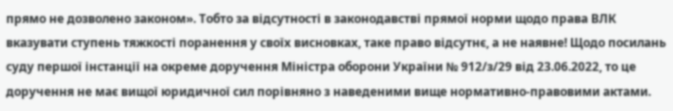прямо не дозволено законом». Тобто за відсутності в законодавстві прямої норми щодо права ВЛК вказувати ступень тяжкості поранення у своїх висновках, таке право відсутнє, а не наявне! Щодо посилань суду першої інстанції на окреме доручення Міністра оборони України № 912/з/29 від 23.06.2022, то це доручення не має вищої юридичної сил порівняно з наведеними вище нормативно-правовими актами.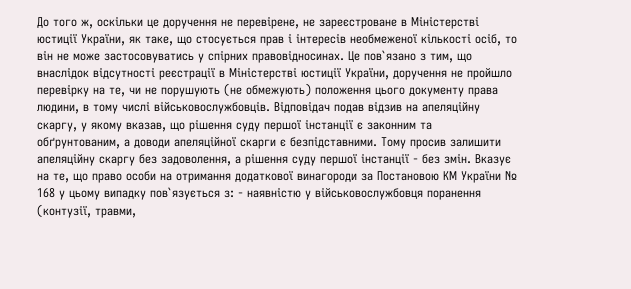До того ж, оскільки це доручення не перевірене, не зареєстроване в Міністерстві юстиції України, як таке, що стосується прав і інтересів необмеженої кількості осіб, то він не може застосовуватись у спірних правовідносинах. Це пов`язано з тим, що внаслідок відсутності реєстрації в Міністерстві юстиції України, доручення не пройшло перевірку на те, чи не порушують (не обмежують) положення цього документу права людини, в тому числі військовослужбовців. Відповідач подав відзив на апеляційну скаргу, у якому вказав, що рішення суду першої інстанції є законним та обґрунтованим, а доводи апеляційної скарги є безпідставними. Тому просив залишити апеляційну скаргу без задоволення, а рішення суду першої інстанції - без змін. Вказує на те, що право особи на отримання додаткової винагороди за Постановою КМ України № 168 у цьому випадку пов`язується з: - наявністю у військовослужбовця поранення (контузії, травми,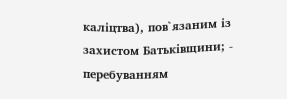каліцтва), пов`язаним із захистом Батьківщини; - перебуванням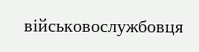військовослужбовця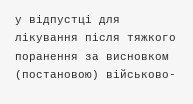у відпустці для лікування після тяжкого поранення за висновком (постановою) військово-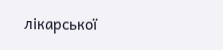лікарської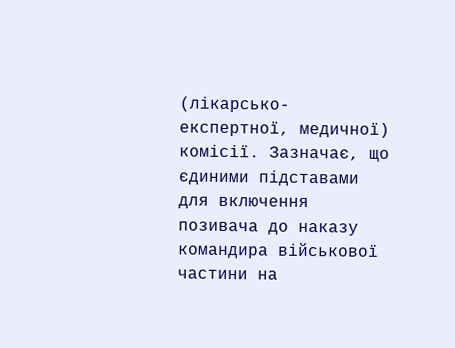(лікарсько-експертної, медичної) комісії. Зазначає, що єдиними підставами для включення позивача до наказу командира військової частини на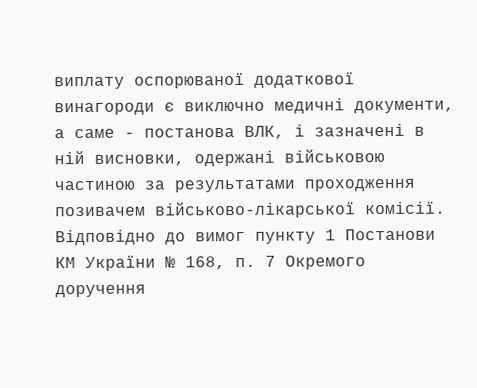виплату оспорюваної додаткової винагороди є виключно медичні документи, а саме - постанова ВЛК, і зазначені в ній висновки, одержані військовою частиною за результатами проходження позивачем військово-лікарської комісії. Відповідно до вимог пункту 1 Постанови КМ України № 168, п. 7 Окремого доручення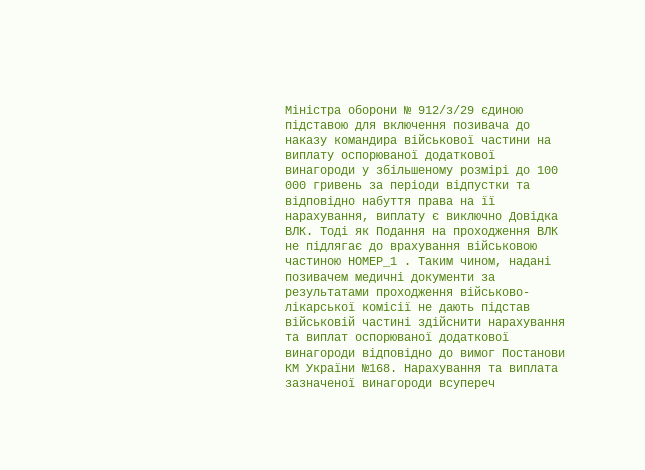Міністра оборони № 912/з/29 єдиною підставою для включення позивача до наказу командира військової частини на виплату оспорюваної додаткової винагороди у збільшеному розмірі до 100 000 гривень за періоди відпустки та відповідно набуття права на її нарахування, виплату є виключно Довідка ВЛК. Тоді як Подання на проходження ВЛК не підлягає до врахування військовою частиною НОМЕР_1 . Таким чином, надані позивачем медичні документи за результатами проходження військово-лікарської комісії не дають підстав військовій частині здійснити нарахування та виплат оспорюваної додаткової винагороди відповідно до вимог Постанови КМ України №168. Нарахування та виплата зазначеної винагороди всупереч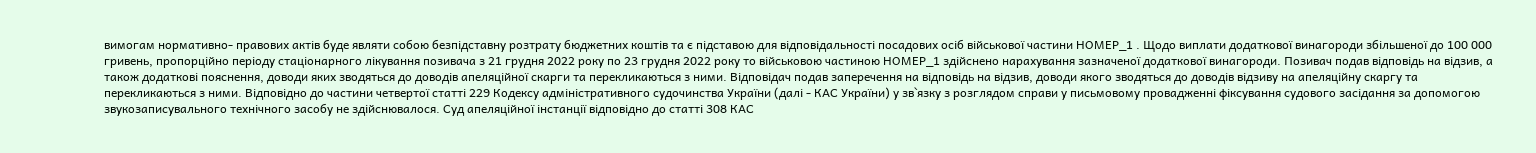вимогам нормативно- правових актів буде являти собою безпідставну розтрату бюджетних коштів та є підставою для відповідальності посадових осіб військової частини НОМЕР_1 . Щодо виплати додаткової винагороди збільшеної до 100 000 гривень, пропорційно періоду стаціонарного лікування позивача з 21 грудня 2022 року по 23 грудня 2022 року то військовою частиною НОМЕР_1 здійснено нарахування зазначеної додаткової винагороди. Позивач подав відповідь на відзив, а також додаткові пояснення, доводи яких зводяться до доводів апеляційної скарги та перекликаються з ними. Відповідач подав заперечення на відповідь на відзив, доводи якого зводяться до доводів відзиву на апеляційну скаргу та перекликаються з ними. Відповідно до частини четвертої статті 229 Кодексу адміністративного судочинства України (далі - КАС України) у зв`язку з розглядом справи у письмовому провадженні фіксування судового засідання за допомогою звукозаписувального технічного засобу не здійснювалося. Суд апеляційної інстанції відповідно до статті 308 КАС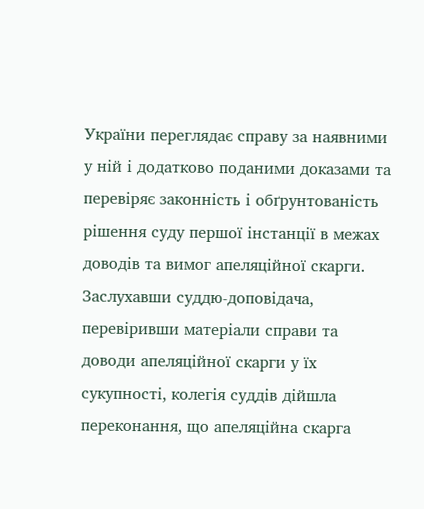України переглядає справу за наявними у ній і додатково поданими доказами та перевіряє законність і обґрунтованість рішення суду першої інстанції в межах доводів та вимог апеляційної скарги. Заслухавши суддю-доповідача, перевіривши матеріали справи та доводи апеляційної скарги у їх сукупності, колегія суддів дійшла переконання, що апеляційна скарга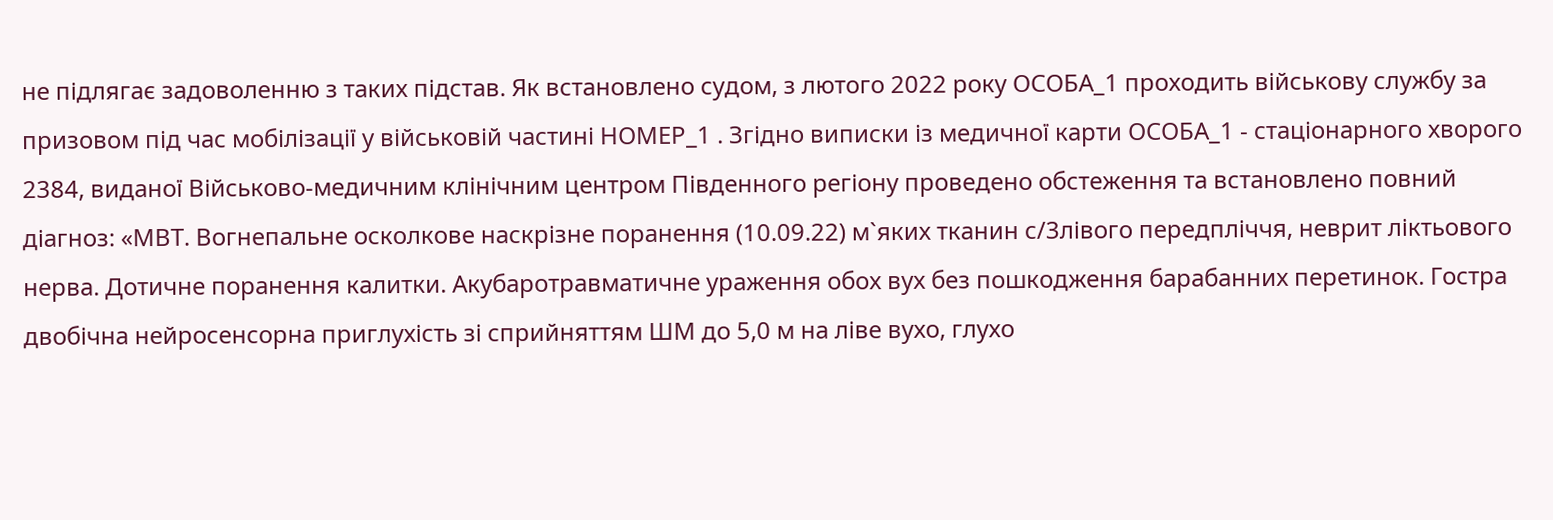не підлягає задоволенню з таких підстав. Як встановлено судом, з лютого 2022 року ОСОБА_1 проходить військову службу за призовом під час мобілізації у військовій частині НОМЕР_1 . Згідно виписки із медичної карти ОСОБА_1 - стаціонарного хворого 2384, виданої Військово-медичним клінічним центром Південного регіону проведено обстеження та встановлено повний діагноз: «МВТ. Вогнепальне осколкове наскрізне поранення (10.09.22) м`яких тканин с/3лівого передпліччя, неврит ліктьового нерва. Дотичне поранення калитки. Акубаротравматичне ураження обох вух без пошкодження барабанних перетинок. Гостра двобічна нейросенсорна приглухість зі сприйняттям ШМ до 5,0 м на ліве вухо, глухо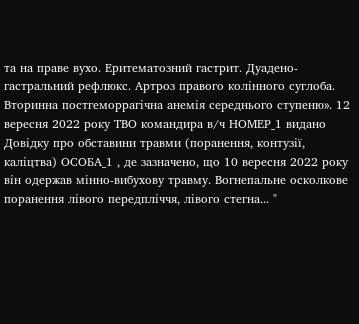та на праве вухо. Еритематозний гастрит. Дуадено-гастральний рефлюкс. Артроз правого колінного суглоба. Вторинна постгеморрагічна анемія середнього ступеню». 12 вересня 2022 року ТВО командира в/ч НОМЕР_1 видано Довідку про обставини травми (поранення, контузії, каліцтва) ОСОБА_1 , де зазначено, що 10 вересня 2022 року він одержав мінно-вибухову травму. Вогнепальне осколкове поранення лівого передпліччя, лівого стегна... "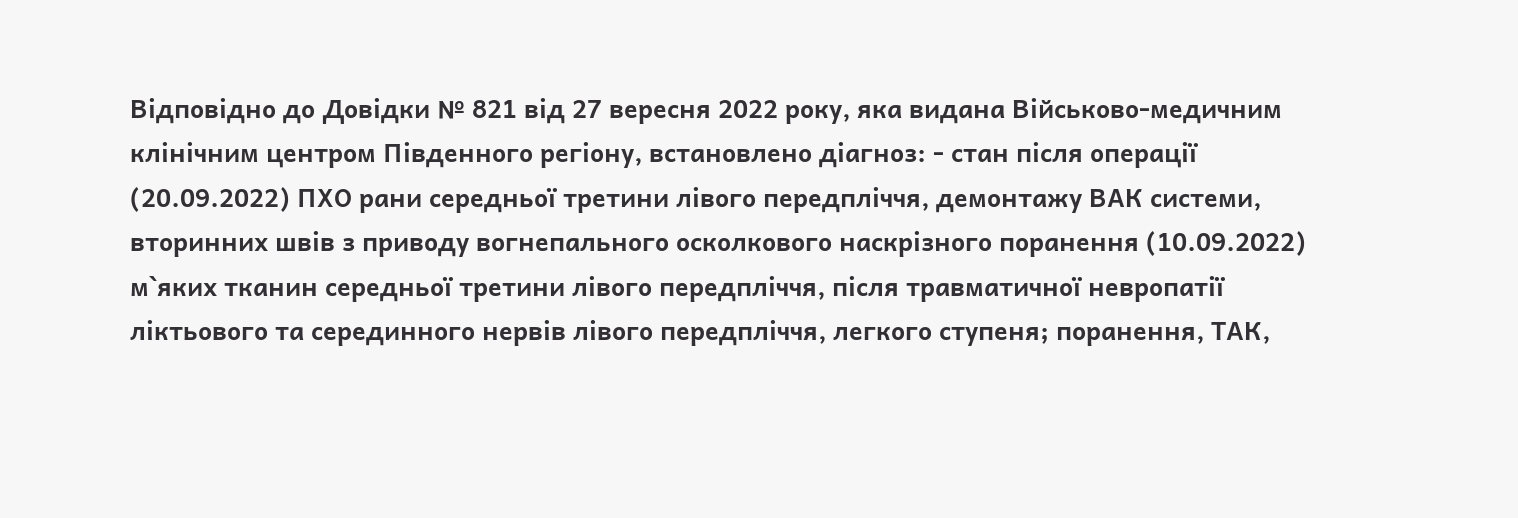Відповідно до Довідки № 821 від 27 вересня 2022 року, яка видана Військово-медичним клінічним центром Південного регіону, встановлено діагноз: - стан після операції (20.09.2022) ПХО рани середньої третини лівого передпліччя, демонтажу ВАК системи, вторинних швів з приводу вогнепального осколкового наскрізного поранення (10.09.2022) м`яких тканин середньої третини лівого передпліччя, після травматичної невропатії ліктьового та серединного нервів лівого передпліччя, легкого ступеня; поранення, ТАК,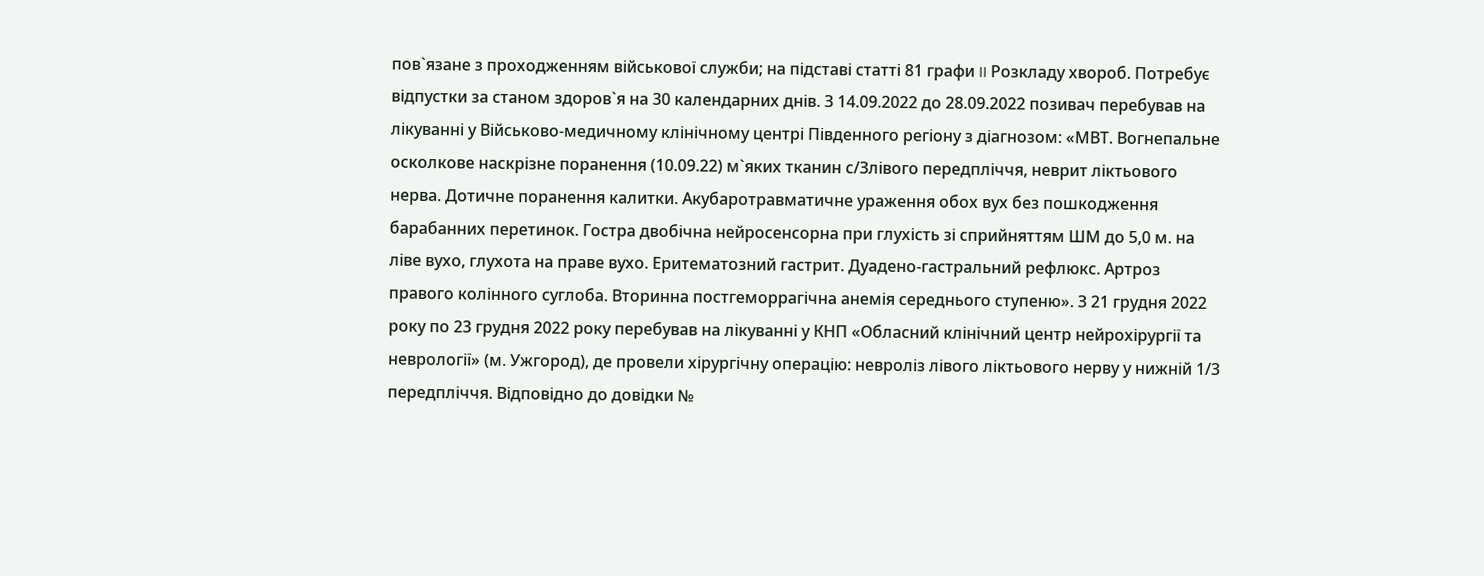пов`язане з проходженням військової служби; на підставі статті 81 графи II Розкладу хвороб. Потребує відпустки за станом здоров`я на 30 календарних днів. З 14.09.2022 до 28.09.2022 позивач перебував на лікуванні у Військово-медичному клінічному центрі Південного регіону з діагнозом: «МВТ. Вогнепальне осколкове наскрізне поранення (10.09.22) м`яких тканин с/Злівого передпліччя, неврит ліктьового нерва. Дотичне поранення калитки. Акубаротравматичне ураження обох вух без пошкодження барабанних перетинок. Гостра двобічна нейросенсорна при глухість зі сприйняттям ШМ до 5,0 м. на ліве вухо, глухота на праве вухо. Еритематозний гастрит. Дуадено-гастральний рефлюкс. Артроз правого колінного суглоба. Вторинна постгеморрагічна анемія середнього ступеню». З 21 грудня 2022 року по 23 грудня 2022 року перебував на лікуванні у КНП «Обласний клінічний центр нейрохірургії та неврології» (м. Ужгород), де провели хірургічну операцію: невроліз лівого ліктьового нерву у нижній 1/3 передпліччя. Відповідно до довідки №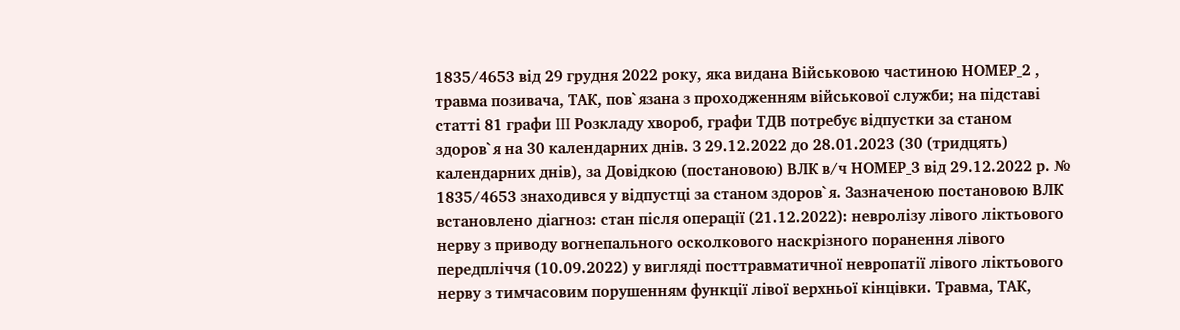1835/4653 від 29 грудня 2022 року, яка видана Військовою частиною НОМЕР_2 , травма позивача, ТАК, пов`язана з проходженням військової служби; на підставі статті 81 графи III Розкладу хвороб, графи ТДВ потребує відпустки за станом здоров`я на 30 календарних днів. З 29.12.2022 до 28.01.2023 (30 (тридцять) календарних днів), за Довідкою (постановою) ВЛК в/ч НОМЕР_3 від 29.12.2022 р. № 1835/4653 знаходився у відпустці за станом здоров`я. Зазначеною постановою ВЛК встановлено діагноз: стан після операції (21.12.2022): невролізу лівого ліктьового нерву з приводу вогнепального осколкового наскрізного поранення лівого передпліччя (10.09.2022) у вигляді посттравматичної невропатії лівого ліктьового нерву з тимчасовим порушенням функції лівої верхньої кінцівки. Травма, ТАК,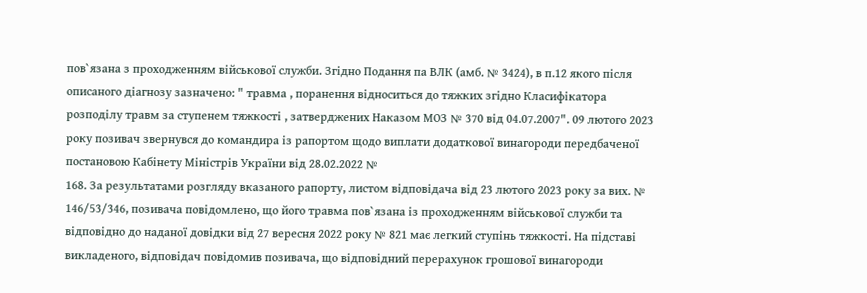пов`язана з проходженням військової служби. Згідно Подання па ВЛК (амб. № 3424), в п.12 якого після описаного діагнозу зазначено: " травма , поранення відноситься до тяжких згідно Класифікатора розподілу травм за ступенем тяжкості , затверджених Наказом МОЗ № 370 від 04.07.2007". 09 лютого 2023 року позивач звернувся до командира із рапортом щодо виплати додаткової винагороди передбаченої постановою Кабінету Міністрів України від 28.02.2022 №
168. За результатами розгляду вказаного рапорту, листом відповідача від 23 лютого 2023 року за вих. № 146/53/346, позивача повідомлено, що його травма пов`язана із проходженням військової служби та відповідно до наданої довідки від 27 вересня 2022 року № 821 має легкий ступінь тяжкості. На підставі викладеного, відповідач повідомив позивача, що відповідний перерахунок грошової винагороди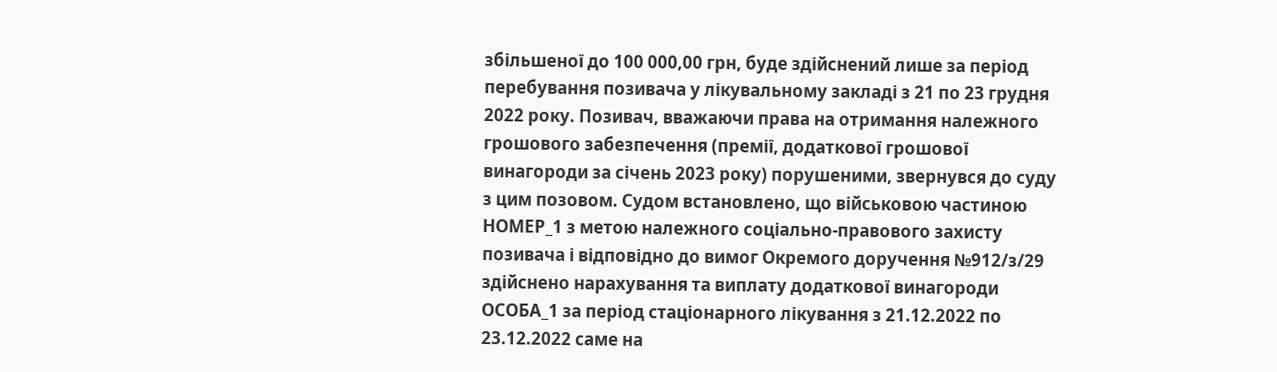збільшеної до 100 000,00 грн, буде здійснений лише за період перебування позивача у лікувальному закладі з 21 по 23 грудня 2022 року. Позивач, вважаючи права на отримання належного грошового забезпечення (премії, додаткової грошової винагороди за січень 2023 року) порушеними, звернувся до суду з цим позовом. Судом встановлено, що військовою частиною НОМЕР_1 з метою належного соціально-правового захисту позивача і відповідно до вимог Окремого доручення №912/з/29 здійснено нарахування та виплату додаткової винагороди ОСОБА_1 за період стаціонарного лікування з 21.12.2022 по 23.12.2022 саме на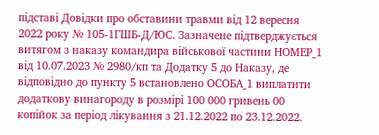підставі Довідки про обставини травми від 12 вересня 2022 року № 105-1ГШБ-Д/ЮС. Зазначене підтверджується витягом з наказу командира військової частини НОМЕР_1 від 10.07.2023 № 2980/кп та Додатку 5 до Наказу, де відповідно до пункту 5 встановлено ОСОБА_1 виплатити додаткову винагороду в розмірі 100 000 гривень 00 копійок за період лікування з 21.12.2022 по 23.12.2022.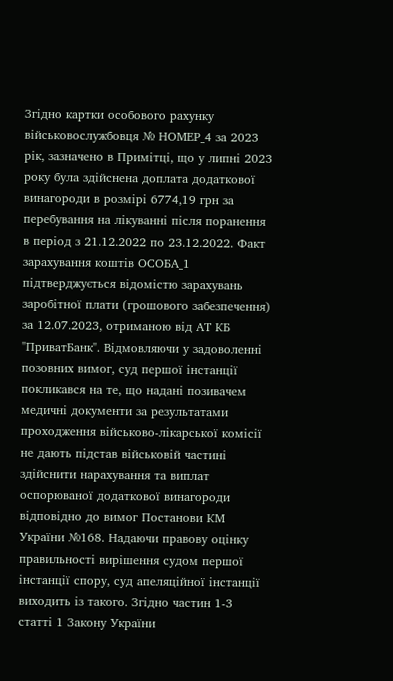Згідно картки особового рахунку військовослужбовця № НОМЕР_4 за 2023 рік, зазначено в Примітці, що у липні 2023 року була здійснена доплата додаткової винагороди в розмірі 6774,19 грн за перебування на лікуванні після поранення в період з 21.12.2022 по 23.12.2022. Факт зарахування коштів ОСОБА_1 підтверджується відомістю зарахувань заробітної плати (грошового забезпечення) за 12.07.2023, отриманою від АТ КБ "ПриватБанк". Відмовляючи у задоволенні позовних вимог, суд першої інстанції покликався на те, що надані позивачем медичні документи за результатами проходження військово-лікарської комісії не дають підстав військовій частині здійснити нарахування та виплат оспорюваної додаткової винагороди відповідно до вимог Постанови КМ України №168. Надаючи правову оцінку правильності вирішення судом першої інстанції спору, суд апеляційної інстанції виходить із такого. Згідно частин 1-3 статті 1 Закону України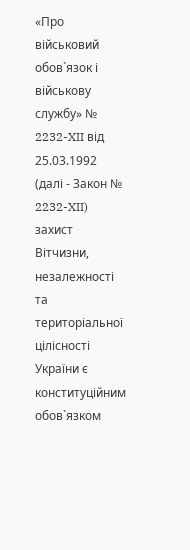«Про військовий обов`язок і військову службу» № 2232-XII від 25.03.1992 (далі - Закон № 2232-XII) захист Вітчизни, незалежності та територіальної цілісності України є конституційним обов`язком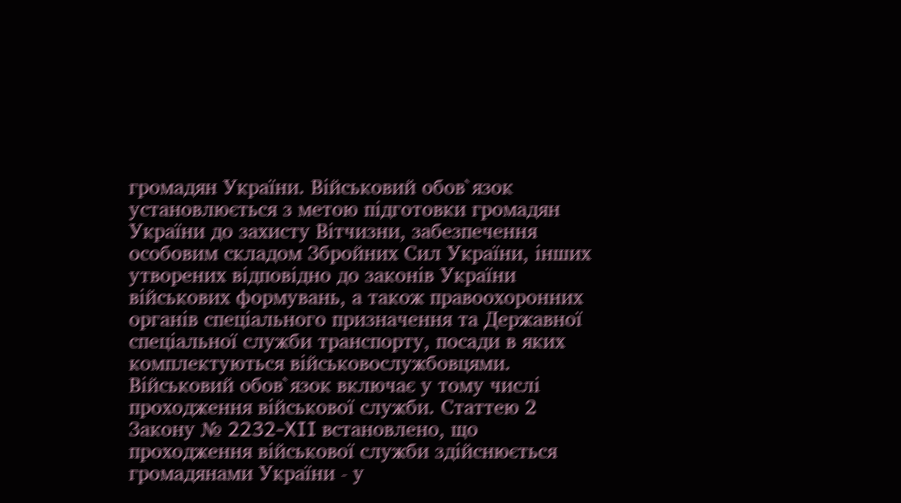громадян України. Військовий обов`язок установлюється з метою підготовки громадян України до захисту Вітчизни, забезпечення особовим складом Збройних Сил України, інших утворених відповідно до законів України військових формувань, а також правоохоронних органів спеціального призначення та Державної спеціальної служби транспорту, посади в яких комплектуються військовослужбовцями. Військовий обов`язок включає у тому числі проходження військової служби. Статтею 2 Закону № 2232-XII встановлено, що проходження військової служби здійснюється громадянами України - у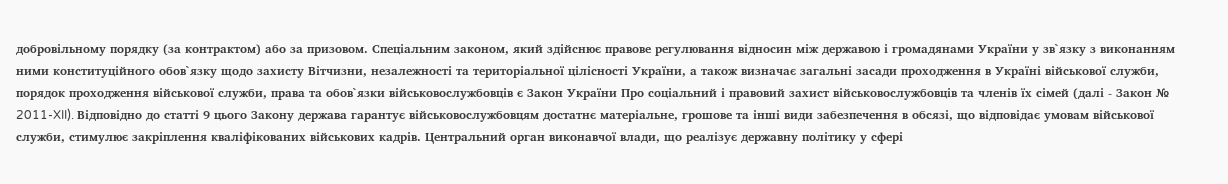добровільному порядку (за контрактом) або за призовом. Спеціальним законом, який здійснює правове регулювання відносин між державою і громадянами України у зв`язку з виконанням ними конституційного обов`язку щодо захисту Вітчизни, незалежності та територіальної цілісності України, а також визначає загальні засади проходження в Україні військової служби, порядок проходження військової служби, права та обов`язки військовослужбовців є Закон України Про соціальний і правовий захист військовослужбовців та членів їх сімей (далі - Закон № 2011-XII). Відповідно до статті 9 цього Закону держава гарантує військовослужбовцям достатнє матеріальне, грошове та інші види забезпечення в обсязі, що відповідає умовам військової служби, стимулює закріплення кваліфікованих військових кадрів. Центральний орган виконавчої влади, що реалізує державну політику у сфері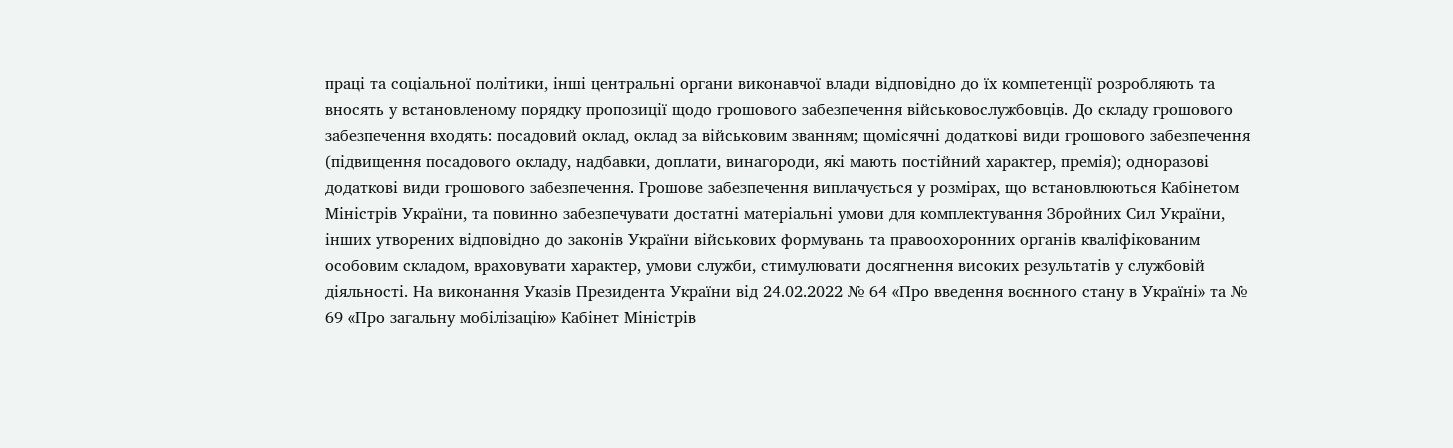праці та соціальної політики, інші центральні органи виконавчої влади відповідно до їх компетенції розробляють та вносять у встановленому порядку пропозиції щодо грошового забезпечення військовослужбовців. До складу грошового забезпечення входять: посадовий оклад, оклад за військовим званням; щомісячні додаткові види грошового забезпечення (підвищення посадового окладу, надбавки, доплати, винагороди, які мають постійний характер, премія); одноразові додаткові види грошового забезпечення. Грошове забезпечення виплачується у розмірах, що встановлюються Кабінетом Міністрів України, та повинно забезпечувати достатні матеріальні умови для комплектування Збройних Сил України, інших утворених відповідно до законів України військових формувань та правоохоронних органів кваліфікованим особовим складом, враховувати характер, умови служби, стимулювати досягнення високих результатів у службовій діяльності. На виконання Указів Президента України від 24.02.2022 № 64 «Про введення воєнного стану в Україні» та № 69 «Про загальну мобілізацію» Кабінет Міністрів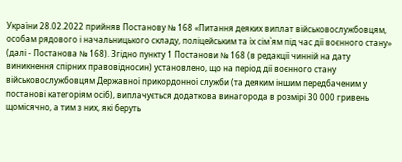України 28.02.2022 прийняв Постанову № 168 «Питання деяких виплат військовослужбовцям, особам рядового і начальницького складу, поліцейським та їх сім`ям під час дії воєнного стану» (далі - Постанова № 168). Згідно пункту 1 Постанови № 168 (в редакції чинній на дату виникнення спірних правовідносин) установлено, що на період дії воєнного стану військовослужбовцям Державної прикордонної служби (та деяким іншим передбаченим у постанові категоріям осіб), виплачується додаткова винагорода в розмірі 30 000 гривень щомісячно, а тим з них, які беруть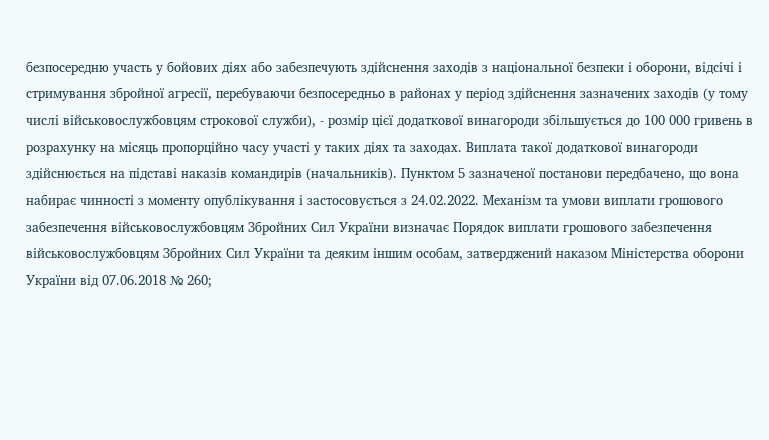безпосередню участь у бойових діях або забезпечують здійснення заходів з національної безпеки і оборони, відсічі і стримування збройної агресії, перебуваючи безпосередньо в районах у період здійснення зазначених заходів (у тому числі військовослужбовцям строкової служби), - розмір цієї додаткової винагороди збільшується до 100 000 гривень в розрахунку на місяць пропорційно часу участі у таких діях та заходах. Виплата такої додаткової винагороди здійснюється на підставі наказів командирів (начальників). Пунктом 5 зазначеної постанови передбачено, що вона набирає чинності з моменту опублікування і застосовується з 24.02.2022. Механізм та умови виплати грошового забезпечення військовослужбовцям Збройних Сил України визначає Порядок виплати грошового забезпечення військовослужбовцям Збройних Сил України та деяким іншим особам, затверджений наказом Міністерства оборони України від 07.06.2018 № 260;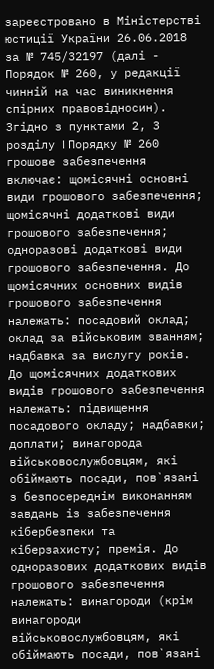зареєстровано в Міністерстві юстиції України 26.06.2018 за № 745/32197 (далі - Порядок № 260, у редакції чинній на час виникнення спірних правовідносин). Згідно з пунктами 2, 3 розділу I Порядку № 260 грошове забезпечення включає: щомісячні основні види грошового забезпечення; щомісячні додаткові види грошового забезпечення; одноразові додаткові види грошового забезпечення. До щомісячних основних видів грошового забезпечення належать: посадовий оклад; оклад за військовим званням; надбавка за вислугу років. До щомісячних додаткових видів грошового забезпечення належать: підвищення посадового окладу; надбавки; доплати; винагорода військовослужбовцям, які обіймають посади, пов`язані з безпосереднім виконанням завдань із забезпечення кібербезпеки та кіберзахисту; премія. До одноразових додаткових видів грошового забезпечення належать: винагороди (крім винагороди військовослужбовцям, які обіймають посади, пов`язані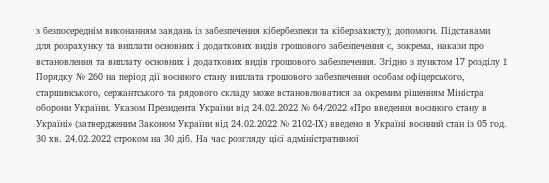з безпосереднім виконанням завдань із забезпечення кібербезпеки та кіберзахисту); допомоги. Підставами для розрахунку та виплати основних і додаткових видів грошового забезпечення є, зокрема, накази про встановлення та виплату основних і додаткових видів грошового забезпечення. Згідно з пунктом 17 розділу I Порядку № 260 на період дії воєнного стану виплата грошового забезпечення особам офіцерського, старшинського, сержантського та рядового складу може встановлюватися за окремим рішенням Міністра оборони України. Указом Президента України від 24.02.2022 № 64/2022 «Про введення воєнного стану в Україні» (затвердженим Законом України від 24.02.2022 № 2102-ІХ) введено в Україні воєнний стан із 05 год. 30 хв. 24.02.2022 строком на 30 діб. На час розгляду цієї адміністративної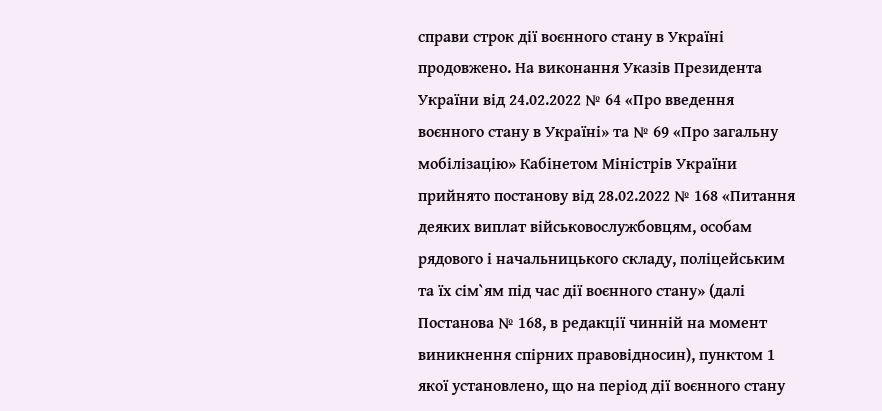справи строк дії воєнного стану в Україні продовжено. На виконання Указів Президента України від 24.02.2022 № 64 «Про введення воєнного стану в Україні» та № 69 «Про загальну мобілізацію» Кабінетом Міністрів України прийнято постанову від 28.02.2022 № 168 «Питання деяких виплат військовослужбовцям, особам рядового і начальницького складу, поліцейським та їх сім`ям під час дії воєнного стану» (далі Постанова № 168, в редакції чинній на момент виникнення спірних правовідносин), пунктом 1 якої установлено, що на період дії воєнного стану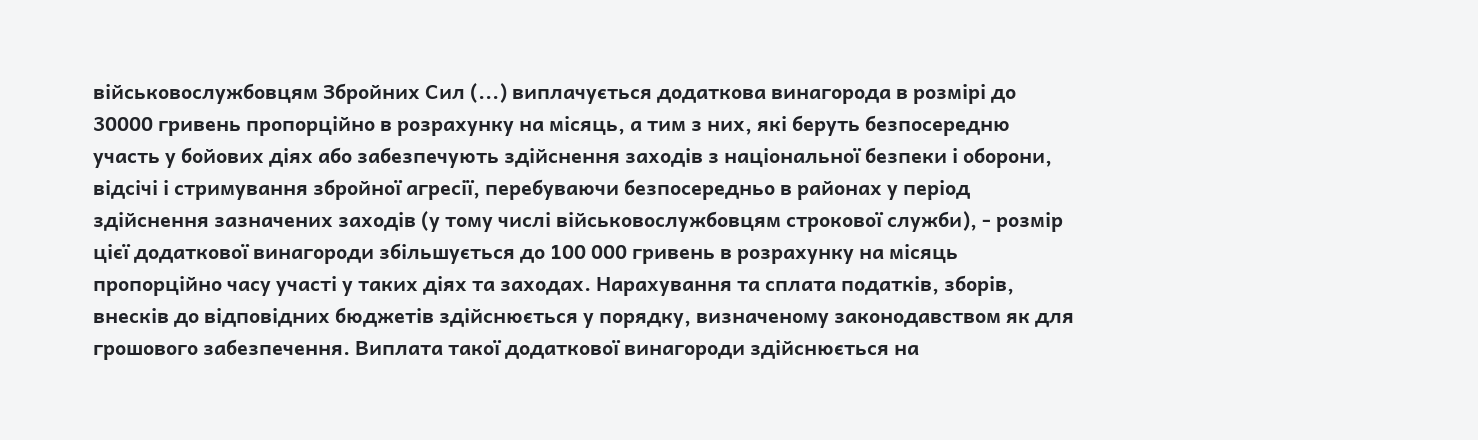військовослужбовцям Збройних Сил (...) виплачується додаткова винагорода в розмірі до 30000 гривень пропорційно в розрахунку на місяць, а тим з них, які беруть безпосередню участь у бойових діях або забезпечують здійснення заходів з національної безпеки і оборони, відсічі і стримування збройної агресії, перебуваючи безпосередньо в районах у період здійснення зазначених заходів (у тому числі військовослужбовцям строкової служби), - розмір цієї додаткової винагороди збільшується до 100 000 гривень в розрахунку на місяць пропорційно часу участі у таких діях та заходах. Нарахування та сплата податків, зборів, внесків до відповідних бюджетів здійснюється у порядку, визначеному законодавством як для грошового забезпечення. Виплата такої додаткової винагороди здійснюється на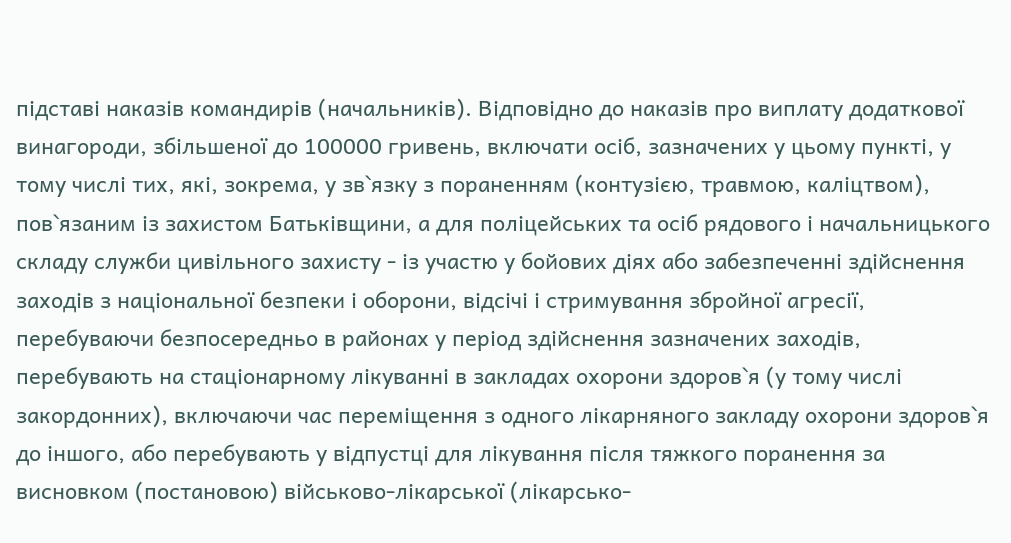підставі наказів командирів (начальників). Відповідно до наказів про виплату додаткової винагороди, збільшеної до 100000 гривень, включати осіб, зазначених у цьому пункті, у тому числі тих, які, зокрема, у зв`язку з пораненням (контузією, травмою, каліцтвом), пов`язаним із захистом Батьківщини, а для поліцейських та осіб рядового і начальницького складу служби цивільного захисту - із участю у бойових діях або забезпеченні здійснення заходів з національної безпеки і оборони, відсічі і стримування збройної агресії, перебуваючи безпосередньо в районах у період здійснення зазначених заходів, перебувають на стаціонарному лікуванні в закладах охорони здоров`я (у тому числі закордонних), включаючи час переміщення з одного лікарняного закладу охорони здоров`я до іншого, або перебувають у відпустці для лікування після тяжкого поранення за висновком (постановою) військово-лікарської (лікарсько-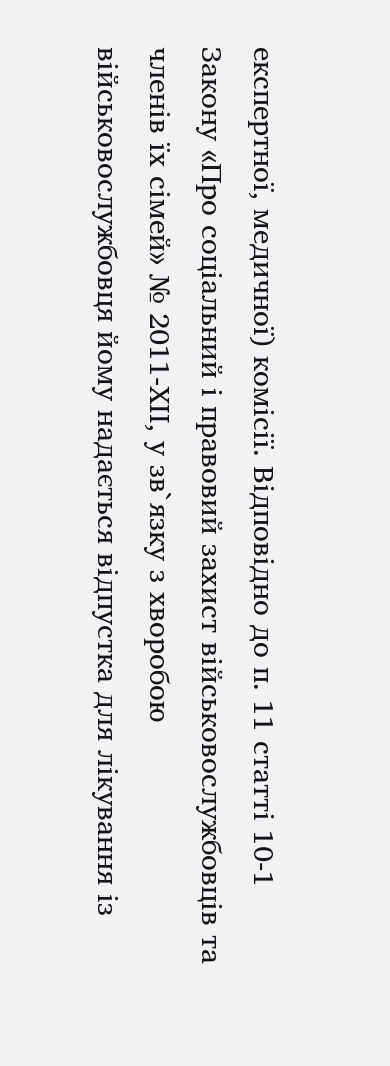експертної, медичної) комісії. Відповідно до п. 11 статті 10-1 Закону «Про соціальний і правовий захист військовослужбовців та членів їх сімей» № 2011-ХІІ, у зв`язку з хворобою військовослужбовця йому надається відпустка для лікування із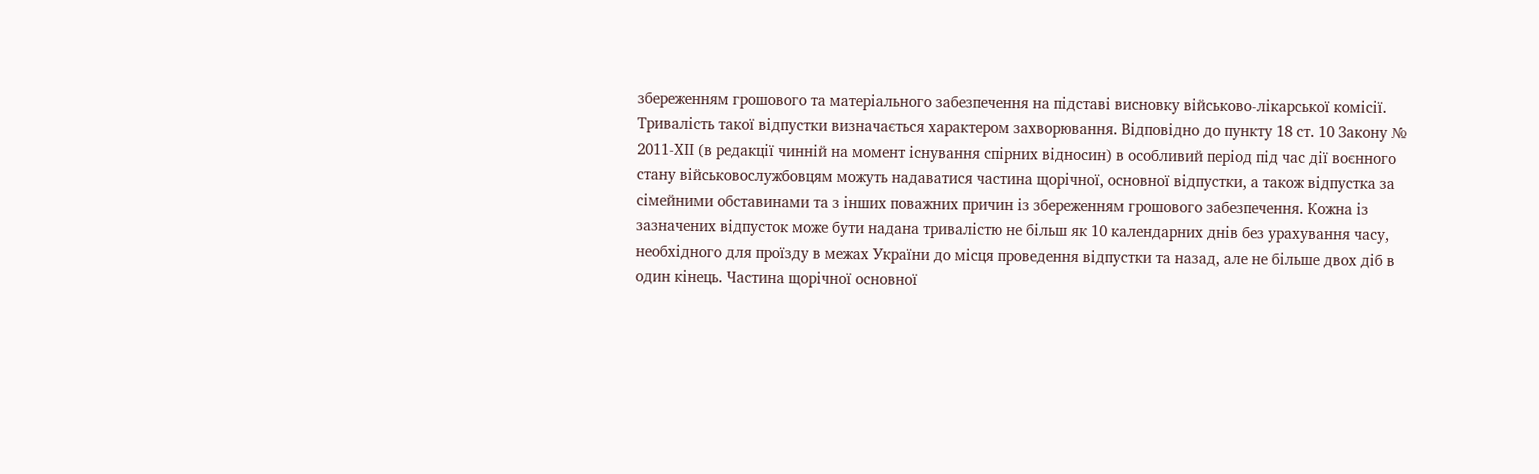збереженням грошового та матеріального забезпечення на підставі висновку військово-лікарської комісії. Тривалість такої відпустки визначається характером захворювання. Відповідно до пункту 18 ст. 10 Закону № 2011-ХІІ (в редакції чинній на момент існування спірних відносин) в особливий період під час дії воєнного стану військовослужбовцям можуть надаватися частина щорічної, основної відпустки, а також відпустка за сімейними обставинами та з інших поважних причин із збереженням грошового забезпечення. Кожна із зазначених відпусток може бути надана тривалістю не більш як 10 календарних днів без урахування часу, необхідного для проїзду в межах України до місця проведення відпустки та назад, але не більше двох діб в один кінець. Частина щорічної основної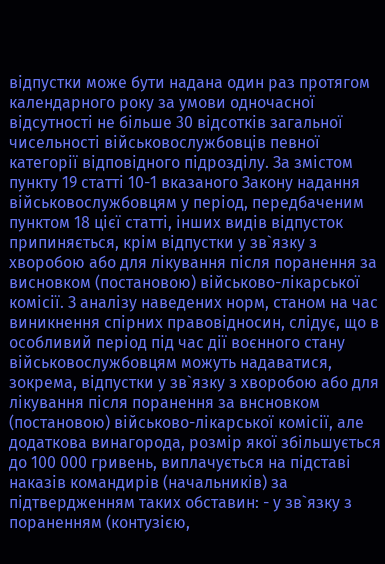відпустки може бути надана один раз протягом календарного року за умови одночасної відсутності не більше 30 відсотків загальної чисельності військовослужбовців певної категорії відповідного підрозділу. За змістом пункту 19 статті 10-1 вказаного Закону надання військовослужбовцям у період, передбаченим пунктом 18 цієї статті, інших видів відпусток припиняється, крім відпустки у зв`язку з хворобою або для лікування після поранення за висновком (постановою) військово-лікарської комісії. З аналізу наведених норм, станом на час виникнення спірних правовідносин, слідує, що в особливий період під час дії воєнного стану військовослужбовцям можуть надаватися, зокрема, відпустки у зв`язку з хворобою або для лікування після поранення за внсновком (постановою) військово-лікарської комісії, але додаткова винагорода, розмір якої збільшується до 100 000 гривень, виплачується на підставі наказів командирів (начальників) за підтвердженням таких обставин: - у зв`язку з пораненням (контузією,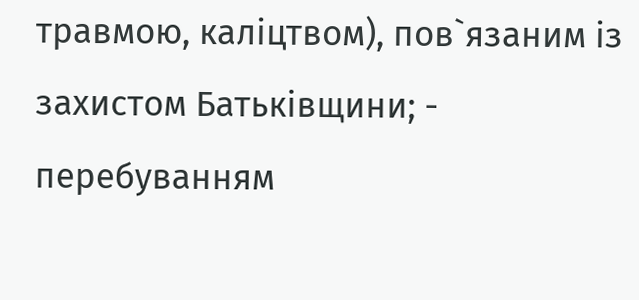травмою, каліцтвом), пов`язаним із захистом Батьківщини; - перебуванням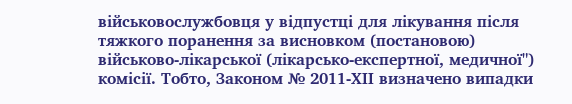військовослужбовця у відпустці для лікування після тяжкого поранення за висновком (постановою) військово-лікарської (лікарсько-експертної, медичної") комісії. Тобто, Законом № 2011-ХІІ визначено випадки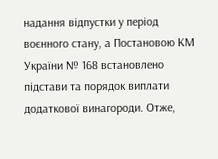надання відпустки у період воєнного стану, а Постановою КМ України № 168 встановлено підстави та порядок виплати додаткової винагороди. Отже,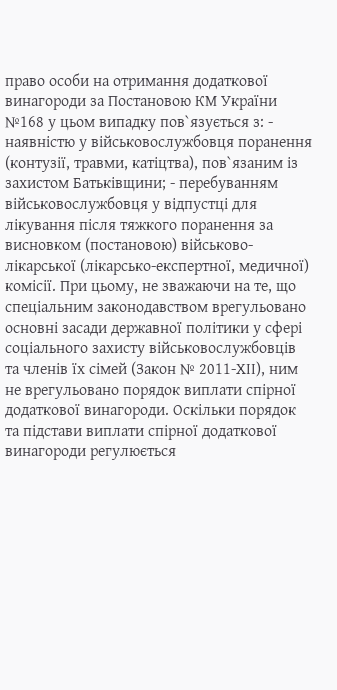право особи на отримання додаткової винагороди за Постановою КМ України №168 у цьом випадку пов`язується з: - наявністю у військовослужбовця поранення (контузії, травми, катіцтва), пов`язаним із захистом Батьківщини; - перебуванням військовослужбовця у відпустці для лікування після тяжкого поранення за висновком (постановою) військово-лікарської (лікарсько-експертної, медичної) комісії. При цьому, не зважаючи на те, що спеціальним законодавством врегульовано основні засади державної політики у сфері соціального захисту військовослужбовців та членів їх сімей (Закон № 2011-ХІІ), ним не врегульовано порядок виплати спірної додаткової винагороди. Оскільки порядок та підстави виплати спірної додаткової винагороди регулюється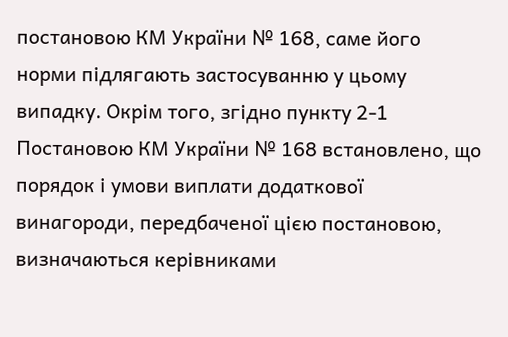постановою КМ України № 168, саме його норми підлягають застосуванню у цьому випадку. Окрім того, згідно пункту 2-1 Постановою КМ України № 168 встановлено, що порядок і умови виплати додаткової винагороди, передбаченої цією постановою, визначаються керівниками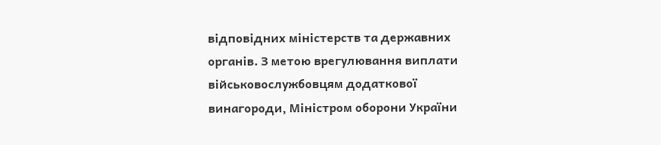відповідних міністерств та державних органів. З метою врегулювання виплати військовослужбовцям додаткової винагороди, Міністром оборони України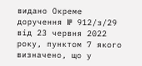видано Окреме доручення № 912/з/29 від 23 червня 2022 року, пунктом 7 якого визначено, що у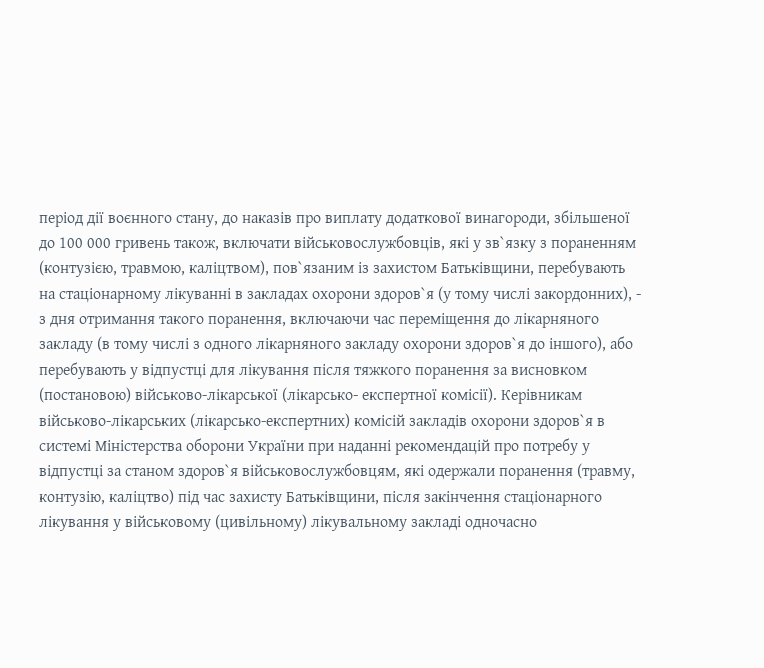період дії воєнного стану, до наказів про виплату додаткової винагороди, збільшеної до 100 000 гривень також, включати військовослужбовців, які у зв`язку з пораненням (контузією, травмою, каліцтвом), пов`язаним із захистом Батьківщини, перебувають на стаціонарному лікуванні в закладах охорони здоров`я (у тому числі закордонних), - з дня отримання такого поранення, включаючи час переміщення до лікарняного закладу (в тому числі з одного лікарняного закладу охорони здоров`я до іншого), або перебувають у відпустці для лікування після тяжкого поранення за висновком (постановою) військово-лікарської (лікарсько- експертної комісії). Керівникам військово-лікарських (лікарсько-експертних) комісій закладів охорони здоров`я в системі Міністерства оборони України при наданні рекомендацій про потребу у відпустці за станом здоров`я військовослужбовцям, які одержали поранення (травму, контузію, каліцтво) під час захисту Батьківщини, після закінчення стаціонарного лікування у військовому (цивільному) лікувальному закладі одночасно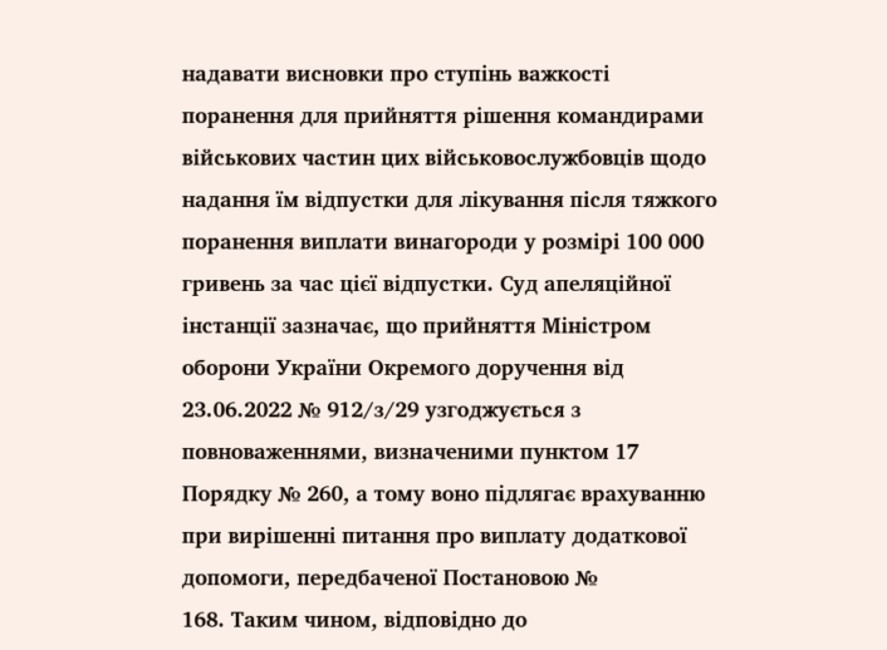надавати висновки про ступінь важкості поранення для прийняття рішення командирами військових частин цих військовослужбовців щодо надання їм відпустки для лікування після тяжкого поранення виплати винагороди у розмірі 100 000 гривень за час цієї відпустки. Суд апеляційної інстанції зазначає, що прийняття Міністром оборони України Окремого доручення від 23.06.2022 № 912/з/29 узгоджується з повноваженнями, визначеними пунктом 17 Порядку № 260, а тому воно підлягає врахуванню при вирішенні питання про виплату додаткової допомоги, передбаченої Постановою №
168. Таким чином, відповідно до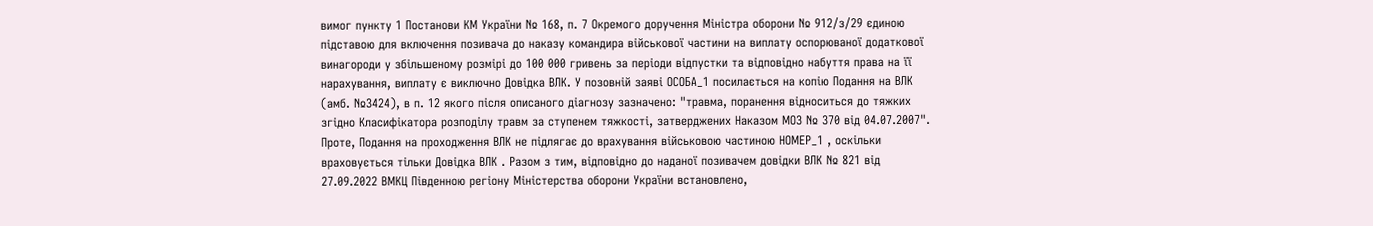вимог пункту 1 Постанови КМ України № 168, п. 7 Окремого доручення Міністра оборони № 912/з/29 єдиною підставою для включення позивача до наказу командира військової частини на виплату оспорюваної додаткової винагороди у збільшеному розмірі до 100 000 гривень за періоди відпустки та відповідно набуття права на її нарахування, виплату є виключно Довідка ВЛК. У позовній заяві ОСОБА_1 посилається на копію Подання на ВЛК (амб. №3424), в п. 12 якого після описаного діагнозу зазначено: "травма, поранення відноситься до тяжких згідно Класифікатора розподілу травм за ступенем тяжкості, затверджених Наказом МОЗ № 370 від 04.07.2007". Проте, Подання на проходження ВЛК не підлягає до врахування військовою частиною НОМЕР_1 , оскільки враховується тільки Довідка ВЛК . Разом з тим, відповідно до наданої позивачем довідки ВЛК № 821 від 27.09.2022 ВМКЦ Південною регіону Міністерства оборони України встановлено,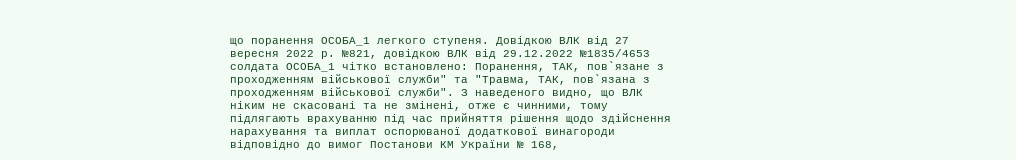що поранення ОСОБА_1 легкого ступеня. Довідкою ВЛК від 27 вересня 2022 р. №821, довідкою ВЛК від 29.12.2022 №1835/4653 солдата ОСОБА_1 чітко встановлено: Поранення, ТАК, пов`язане з проходженням військової служби" та "Травма, ТАК, пов`язана з проходженням військової служби". З наведеного видно, що ВЛК ніким не скасовані та не змінені, отже є чинними, тому підлягають врахуванню під час прийняття рішення щодо здійснення нарахування та виплат оспорюваної додаткової винагороди відповідно до вимог Постанови КМ України № 168,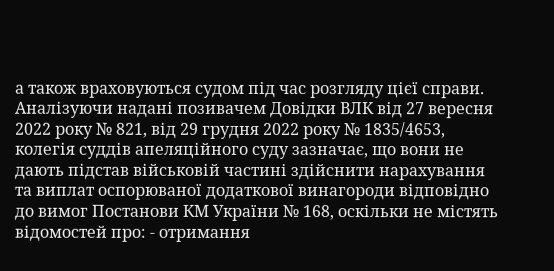а також враховуються судом під час розгляду цієї справи. Аналізуючи надані позивачем Довідки ВЛК від 27 вересня 2022 року № 821, від 29 грудня 2022 року № 1835/4653, колегія суддів апеляційного суду зазначає, що вони не дають підстав військовій частині здійснити нарахування та виплат оспорюваної додаткової винагороди відповідно до вимог Постанови КМ України № 168, оскільки не містять відомостей про: - отримання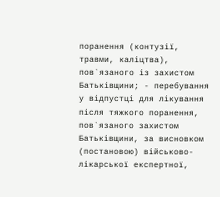поранення (контузії, травми, каліцтва), пов`язаного із захистом Батьківщини; - перебування у відпустці для лікування після тяжкого поранення, пов`язаного захистом Батьківщини, за висновком (постановою) військово-лікарської експертної,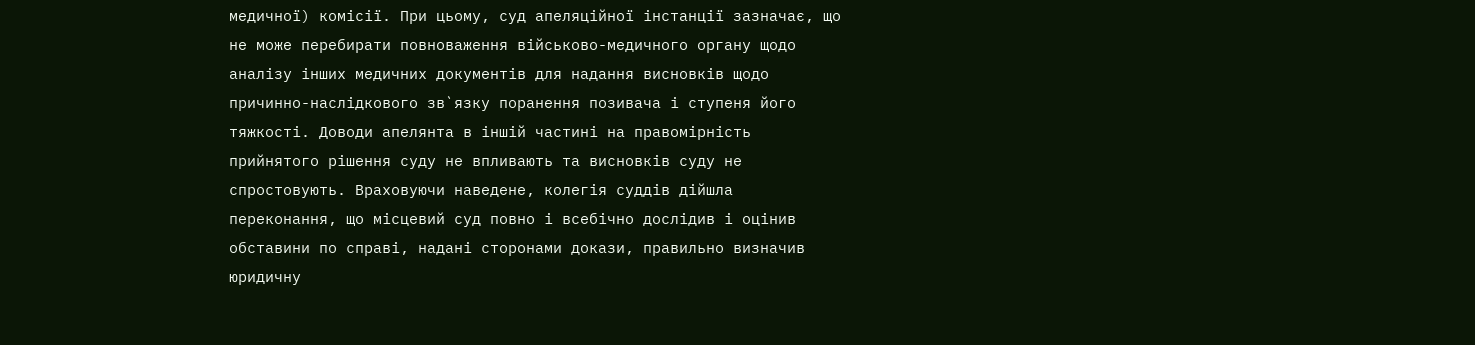медичної) комісії. При цьому, суд апеляційної інстанції зазначає, що не може перебирати повноваження військово-медичного органу щодо аналізу інших медичних документів для надання висновків щодо причинно-наслідкового зв`язку поранення позивача і ступеня його тяжкості. Доводи апелянта в іншій частині на правомірність прийнятого рішення суду не впливають та висновків суду не спростовують. Враховуючи наведене, колегія суддів дійшла переконання, що місцевий суд повно і всебічно дослідив і оцінив обставини по справі, надані сторонами докази, правильно визначив юридичну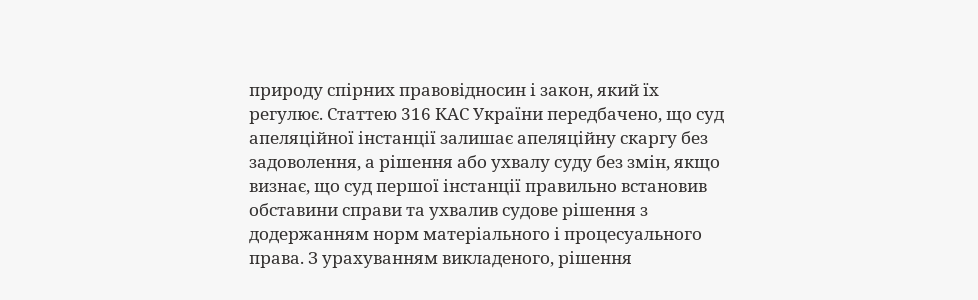природу спірних правовідносин і закон, який їх регулює. Статтею 316 КАС України передбачено, що суд апеляційної інстанції залишає апеляційну скаргу без задоволення, а рішення або ухвалу суду без змін, якщо визнає, що суд першої інстанції правильно встановив обставини справи та ухвалив судове рішення з додержанням норм матеріального і процесуального права. З урахуванням викладеного, рішення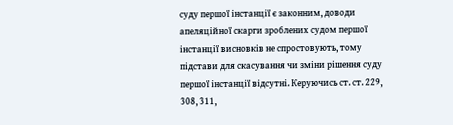суду першої інстанції є законним, доводи апеляційної скарги зроблених судом першої інстанції висновків не спростовують, тому підстави для скасування чи зміни рішення суду першої інстанції відсутні. Керуючись ст. ст. 229, 308, 311,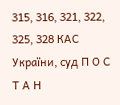315, 316, 321, 322, 325, 328 КАС України, суд П О С Т А Н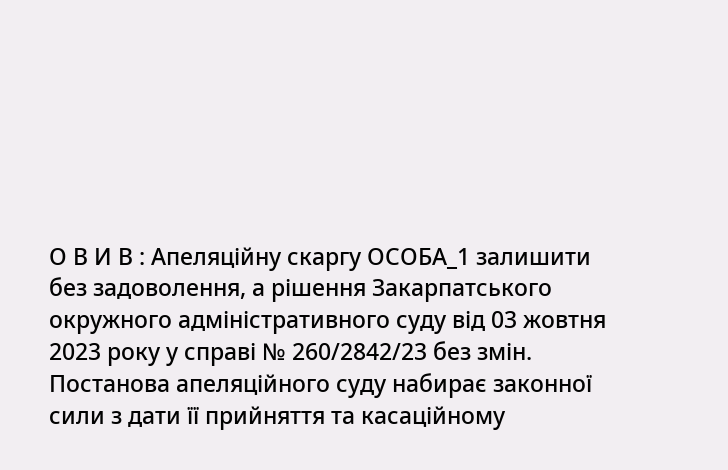О В И В : Апеляційну скаргу ОСОБА_1 залишити без задоволення, а рішення Закарпатського окружного адміністративного суду від 03 жовтня 2023 року у справі № 260/2842/23 без змін. Постанова апеляційного суду набирає законної сили з дати її прийняття та касаційному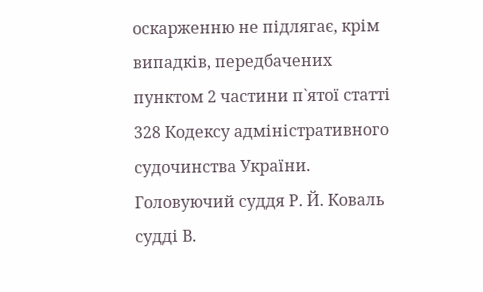оскарженню не підлягає, крім випадків, передбачених пунктом 2 частини п`ятої статті 328 Кодексу адміністративного судочинства України. Головуючий суддя Р. Й. Коваль судді В.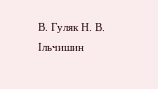В. Гуляк Н. В. Ільчишин